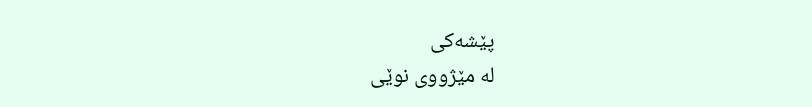پێشەکی
لە مێژووی نوێی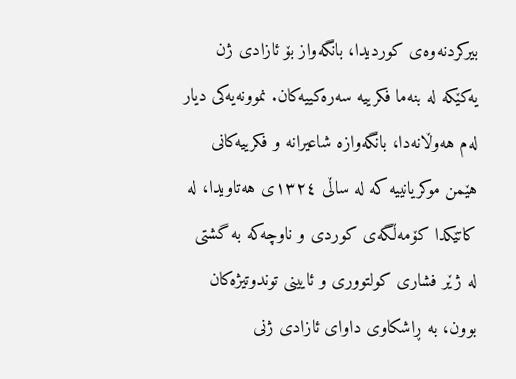بیرکردنەوەی کوردیدا، بانگەواز بۆ ئازادی ژن یەکێکە لە بنەما فکرییە سەرەکییەکان. نموونەیەکی دیار لەم هەوڵانەدا، بانگەوازە شاعیرانە و فکرییەکانی هێمن موکریانییە کە لە ساڵی ١٣٢٤ی هەتاویدا، لە کاتێکدا کۆمەڵگەی کوردی و ناوچەکە بە گشتی لە ژێر فشاری کولتووری و ئایینی توندوتیژەکان بوون، بە ڕاشکاوی داوای ئازادی ژنی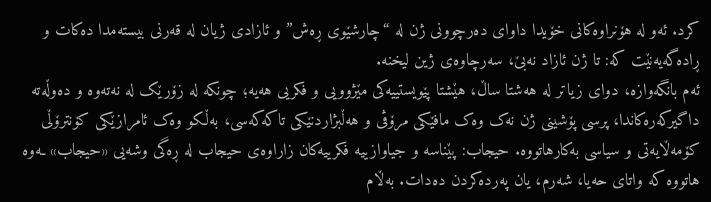کرد. ئەو لە هۆنراوەکانی خۆیدا داوای دەرچوونی ژن لە “چارشێوی ڕەش” و ئازادی ژیان لە قەرنی بیستەمدا دەکات و ڕادەگەیەنێت کە: تا ژن ئازاد نەبێ، سەرچاوەی ژین لیخنە.
ئەم بانگەوازە، دوای زیاتر لە هەشتا ساڵ، هێشتا پێویستییەکی مێژوویی و فکریی هەیە؛ چونکە لە زۆرێک لە نەتەوە و دەوڵەتە داگیرکەرەکاندا، پرسی پۆشینی ژن نەک وەک مافێکی مرۆڤی و هەڵبژاردنێکی تاکەکەسی، بەڵکو وەک ئامرازێکی کۆنترۆڵی کۆمەڵایەتی و سیاسی بەکارهاتووە. حیجاب: پێناسە و جیاوازییە فکرییەکان زاراوەی حیجاب لە ڕەگی وشەیی «حیجاب» ـەوە هاتووە کە واتای حەیا، شەرم، یان پەردەکردن دەدات. بەڵام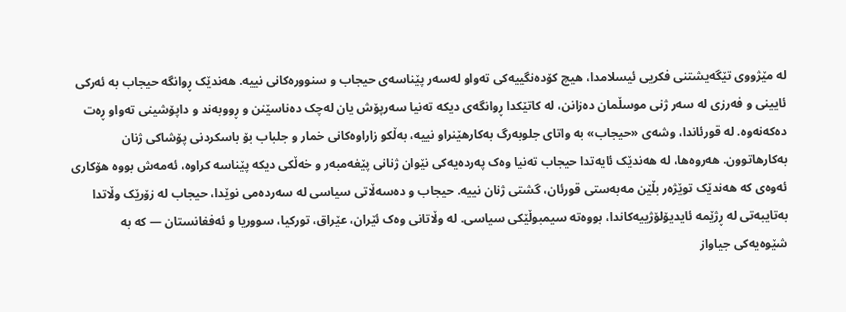لە مێژووی تێگەیشتنی فکریی ئیسلامدا، هیچ کۆدەنگییەکی تەواو لەسەر پێناسەی حیجاب و سنوورەکانی نییە. هەندێک ڕوانگە حیجاب بە ئەرکی ئایینی و فەرزی لە سەر ژنی موسڵمان دەزانن، لە کاتێکدا ڕوانگەی دیکە تەنیا سەرپۆش یان لەچک دەناسێنن و ڕووبەند و داپۆشینی تەواو ڕەت دەکەنەوە. لە قورئاندا، وشەی «حیجاب» بە واتای جلوبەرگ بەکارهێنراو نییە، بەڵکو زاراوەکانی خمار و جلباب بۆ باسکردنی پۆشاکی ژنان بەکارهاتوون. هەروەها، لە هەندێک ئایەتدا حیجاب تەنیا وەک پەردەیەکی نێوان ژنانی پێغەمبەر و خەڵکی دیکە پێناسە کراوە، ئەمەش بووە هۆکاری ئەوەی کە هەندێک توێژەر بڵێن مەبەستی قورئان، گشتی ژنان نییە. حیجاب و دەسەڵاتی سیاسی لە سەردەمی نوێدا، حیجاب لە زۆرێک وڵاتدا بەتایبەتی لە ڕژێمە ئایدیۆلۆژییەکاندا، بووەتە سیمبوڵێکی سیاسی. لە وڵاتانی وەک ئێران، عێراق، تورکیا، سووریا و ئەفغانستان — کە بە شێوەیەکی جیاواز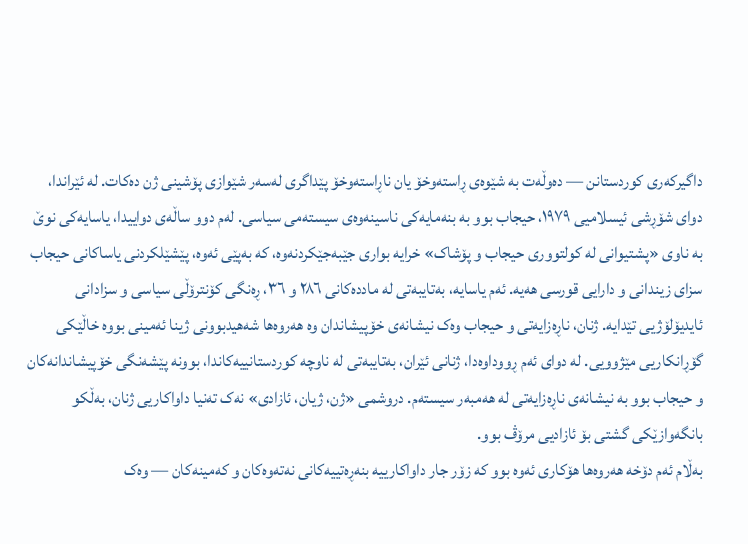داگیرکەری کوردستانن — دەوڵەت بە شێوەی ڕاستەوخۆ یان ناڕاستەوخۆ پێداگری لەسەر شێوازی پۆشینی ژن دەکات. لە ئێراندا، دوای شۆڕشی ئیسلامیی ١٩٧٩، حیجاب بوو بە بنەمایەکی ناسینەوەی سیستەمی سیاسی. لەم دوو ساڵەی دواییدا، یاسایەکی نوێ بە ناوی «پشتیوانی لە کولتووری حیجاب و پۆشاک» خرایە بواری جێبەجێکردنەوە، کە بەپێی ئەوە، پێشێلکردنی یاساکانی حیجاب سزای زیندانی و دارایی قورسی هەیە. ئەم یاسایە، بەتایبەتی لە ماددەکانی ٢٨٦ و ٣٦، ڕەنگی کۆنترۆڵی سیاسی و سزادانی ئایدیۆلۆژیی تێدایە. ژنان، ناڕەزایەتی و حیجاب وەک نیشانەی خۆپیشاندان وە هەروەها شەهیدبوونی ژینا ئەمینی بووە خاڵێکی گۆڕانکاریی مێژوویی. لە دوای ئەم ڕووداوەدا، ژنانی ئێران، بەتایبەتی لە ناوچە کوردستانییەکاندا، بوونە پێشەنگی خۆپیشاندانەکان و حیجاب بوو بە نیشانەی ناڕەزایەتی لە هەمبەر سیستەم. دروشمی «ژن، ژیان، ئازادی» نەک تەنیا داواکاریی ژنان، بەڵکو بانگەوازێکی گشتی بۆ ئازادیی مرۆڤ بوو.
بەڵام ئەم دۆخە هەروەها هۆکاری ئەوە بوو کە زۆر جار داواکارییە بنەڕەتییەکانی نەتەوەکان و کەمینەکان — وەک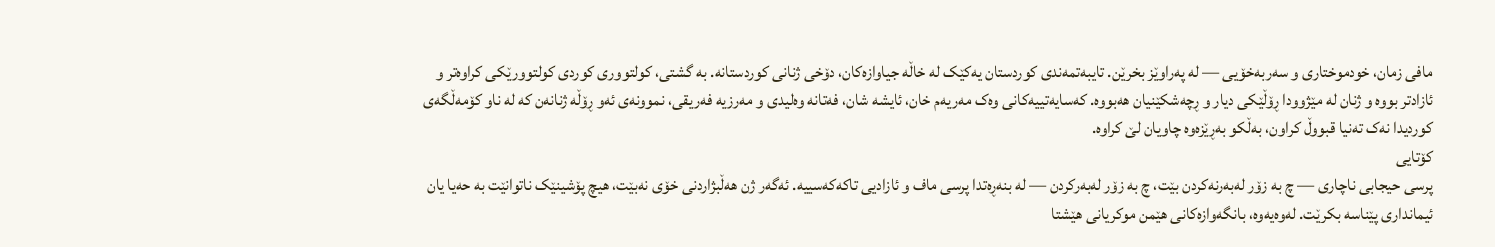مافی زمان، خودموختاری و سەربەخۆیی — لە پەراوێز بخرێن. تایبەتمەندی کوردستان یەکێک لە خاڵە جیاوازەکان، دۆخی ژنانی کوردستانە. بە گشتی، کولتووری کوردی کولتوورێکی کراوەتر و ئازادتر بووە و ژنان لە مێژوودا ڕۆڵێکی دیار و ڕچەشکێنیان هەبووە. کەسایەتییەکانی وەک مەریەم خان، ئایشە شان، فەتانە وەلیدی و مەرزیە فەریقی، نموونەی ئەو ڕۆڵە ژنانەن کە لە ناو کۆمەڵگەی کوردیدا نەک تەنیا قبووڵ کراون، بەڵکو بەڕێزەوە چاویان لێ کراوە.
کۆتایی
پرسی حیجابی ناچاری — چ بە زۆر لەبەرنەکردن بێت، چ بە زۆر لەبەرکردن — لە بنەڕەتدا پرسی ماف و ئازادیی تاکەکەسییە. ئەگەر ژن هەڵبژاردنی خۆی نەبێت، هیچ پۆشینێک ناتوانێت بە حەیا یان ئیمانداری پێناسە بکرێت. لەوەیەوە، بانگەوازەکانی هێمن موکریانی هێشتا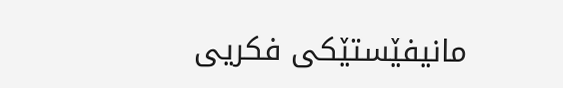مانیفێستێکی فکریی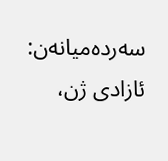سەردەمیانەن: ئازادی ژن،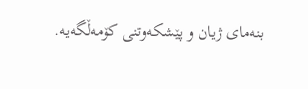بنەمای ژیان و پێشکەوتنی کۆمەڵگەیە.